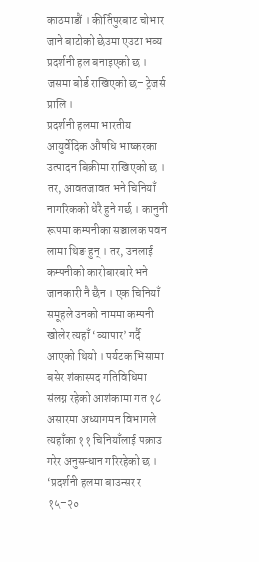काठमाडौं । कीर्तिपुरबाट चोभार जाने बाटोको छेउमा एउटा भव्य प्रदर्शनी हल बनाइएको छ । जसमा बोर्ड राखिएको छ– ट्रेजर्स प्रालि ।
प्रदर्शनी हलमा भारतीय आयुर्वेदिक औषधि भाष्करका उत्पादन बिक्रीमा राखिएको छ । तर, आवतजावत भने चिनियाँ नागरिकको धेरै हुने गर्छ । कानुनी रूपमा कम्पनीका सञ्चालक पवन लामा थिङ हुन् । तर, उनलाई कम्पनीको कारोबारबारे भने जानकारी नै छैन । एक चिनियाँ समूहले उनको नाममा कम्पनी खोलेर त्यहाँ ‘व्यापार’ गर्दै आएको थियो । पर्यटक भिसामा बसेर शंकास्पद गतिविधिमा संलग्न रहेको आशंकामा गत १८ असारमा अध्यागमन विभागले त्यहाँका ११ चिनियाँलाई पक्राउ गरेर अनुसन्धान गरिरहेको छ ।
‘प्रदर्शनी हलमा बाउन्सर र १५–२०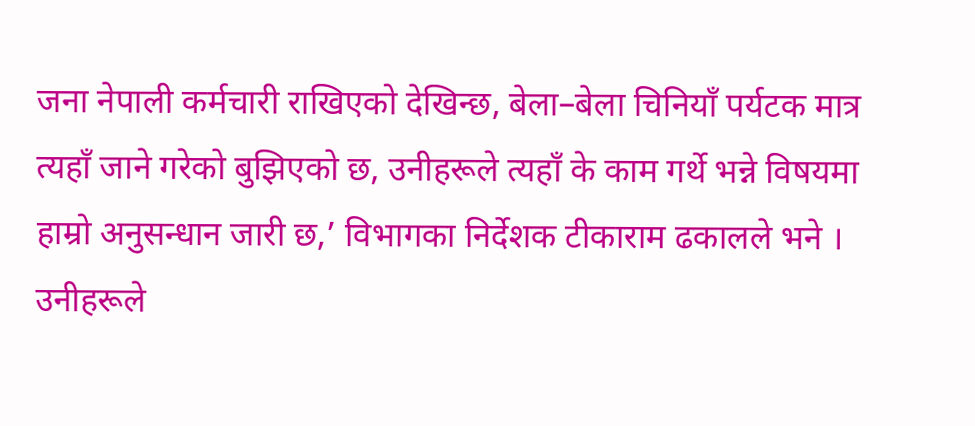जना नेपाली कर्मचारी राखिएको देखिन्छ, बेला–बेला चिनियाँ पर्यटक मात्र त्यहाँ जाने गरेको बुझिएको छ, उनीहरूले त्यहाँ के काम गर्थे भन्ने विषयमा हाम्रो अनुसन्धान जारी छ,’ विभागका निर्देशक टीकाराम ढकालले भने । उनीहरूले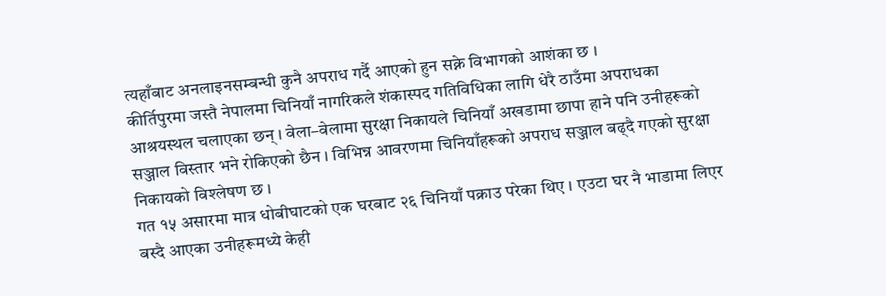त्यहाँबाट अनलाइनसम्बन्धी कुनै अपराध गर्दै आएको हुन सक्ने विभागको आशंका छ ।
कीर्तिपुरमा जस्तै नेपालमा चिनियाँ नागरिकले शंकास्पद गतिविधिका लागि धेरै ठाउँमा अपराधका आश्रयस्थल चलाएका छन् । वेला–वेलामा सुरक्षा निकायले चिनियाँ अखडामा छापा हाने पनि उनीहरूको सञ्जाल विस्तार भने रोकिएको छैन । विभिन्न आवरणमा चिनियाँहरूको अपराध सञ्जाल बढ्दै गएको सुरक्षा निकायको विश्लेषण छ ।
गत १५ असारमा मात्र धोबीघाटको एक घरबाट २६ चिनियाँ पक्राउ परेका थिए । एउटा घर नै भाडामा लिएर बस्दै आएका उनीहरूमध्ये केही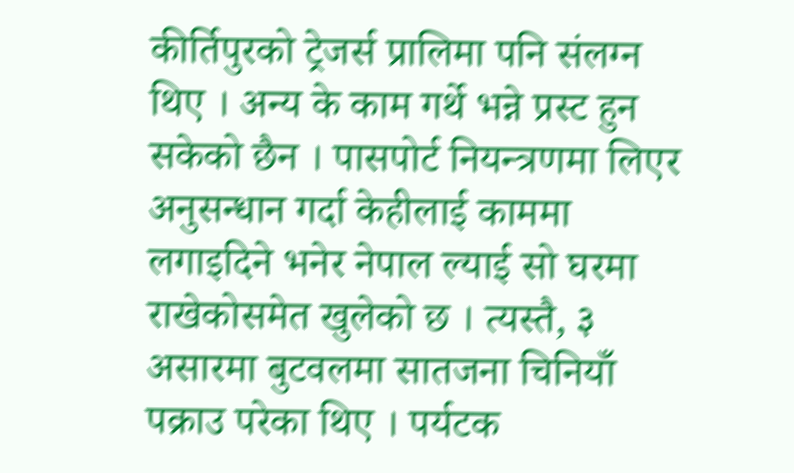कीर्तिपुरको ट्रेजर्स प्रालिमा पनि संलग्न थिए । अन्य के काम गर्थे भन्ने प्रस्ट हुन सकेको छैन । पासपोर्ट नियन्त्रणमा लिएर अनुसन्धान गर्दा केहीलाई काममा लगाइदिने भनेर नेपाल ल्याई सो घरमा राखेकोसमेत खुलेको छ । त्यस्तै, ३ असारमा बुटवलमा सातजना चिनियाँ पक्राउ परेका थिए । पर्यटक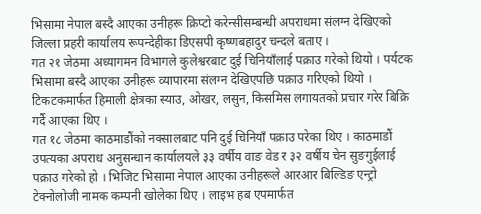भिसामा नेपाल बस्दै आएका उनीहरू क्रिप्टो करेन्सीसम्बन्धी अपराधमा संलग्न देखिएको जिल्ला प्रहरी कार्यालय रूपन्देहीका डिएसपी कृष्णबहादुर चन्दले बताए ।
गत २१ जेठमा अध्यागमन विभागले कुलेश्वरबाट दुई चिनियाँलाई पक्राउ गरेको थियो । पर्यटक भिसामा बस्दै आएका उनीहरू व्यापारमा संलग्न देखिएपछि पक्राउ गरिएको थियो । टिकटकमार्फत हिमाली क्षेत्रका स्याउ, ओखर, लसुन, किसमिस लगायतको प्रचार गरेर बिक्रि गर्दै आएका थिए ।
गत १८ जेठमा काठमाडौंको नक्सालबाट पनि दुई चिनियाँ पक्राउ परेका थिए । काठमाडौं उपत्यका अपराध अनुसन्धान कार्यालयले ३३ वर्षीय वाङ वेड र ३२ वर्षीय चेन सुङगुईलाई पक्राउ गरेको हो । भिजिट भिसामा नेपाल आएका उनीहरूले आरआर बिल्डिङ एन्ट्रो टेक्नोलोजी नामक कम्पनी खोलेका थिए । लाइभ हब एपमार्फत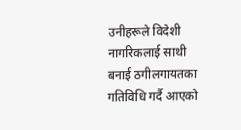उनीहरूले विदेशी नागरिकलाई साथी बनाई ठगीलगायतका गतिविधि गर्दै आएको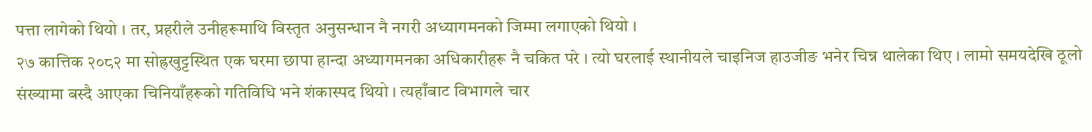पत्ता लागेको थियो । तर, प्रहरीले उनीहरूमाथि विस्तृत अनुसन्धान नै नगरी अध्यागमनको जिम्मा लगाएको थियो ।
२७ कात्तिक २०८२ मा सोह्रखुट्टस्थित एक घरमा छापा हान्दा अध्यागमनका अधिकारीहरू नै चकित परे । त्यो घरलाई स्थानीयले चाइनिज हाउजीङ भनेर चिन्न थालेका थिए । लामो समयदेखि ठूलो संख्यामा बस्दै आएका चिनियाँहरूको गतिविधि भने शंकास्पद थियो । त्यहाँबाट विभागले चार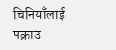चिनियाँलाई पक्राउ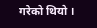गरेको थियो ।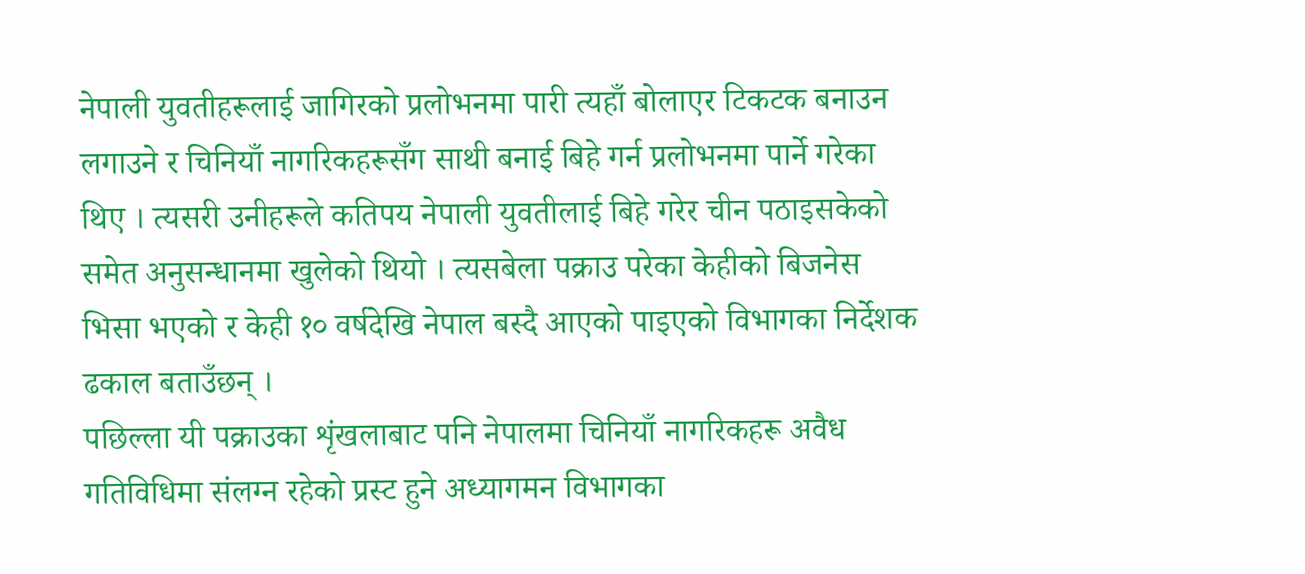नेपाली युवतीहरूलाई जागिरको प्रलोभनमा पारी त्यहाँ बोलाएर टिकटक बनाउन लगाउने र चिनियाँ नागरिकहरूसँग साथी बनाई बिहे गर्न प्रलोभनमा पार्ने गरेका थिए । त्यसरी उनीहरूले कतिपय नेपाली युवतीलाई बिहे गरेर चीन पठाइसकेको समेत अनुसन्धानमा खुलेको थियो । त्यसबेला पक्राउ परेका केहीको बिजनेस भिसा भएको र केही १० वर्षदेखि नेपाल बस्दै आएको पाइएको विभागका निर्देशक ढकाल बताउँछन् ।
पछिल्ला यी पक्राउका शृंखलाबाट पनि नेपालमा चिनियाँ नागरिकहरू अवैध गतिविधिमा संलग्न रहेको प्रस्ट हुने अध्यागमन विभागका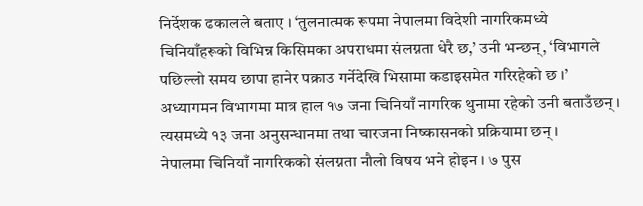निर्देशक ढकालले बताए । ‘तुलनात्मक रूपमा नेपालमा विदेशी नागरिकमध्ये चिनियाँहरूको विभिन्न किसिमका अपराधमा संलग्नता धेरै छ,’ उनी भन्छन्, ‘विभागले पछिल्लो समय छापा हानेर पक्राउ गर्नेदेखि भिसामा कडाइसमेत गरिरहेको छ ।’ अध्यागमन विभागमा मात्र हाल १७ जना चिनियाँ नागरिक थुनामा रहेको उनी बताउँछन् । त्यसमध्ये १३ जना अनुसन्धानमा तथा चारजना निष्कासनको प्रक्रियामा छन् ।
नेपालमा चिनियाँ नागरिकको संलग्नता नौलो विषय भने होइन । ७ पुस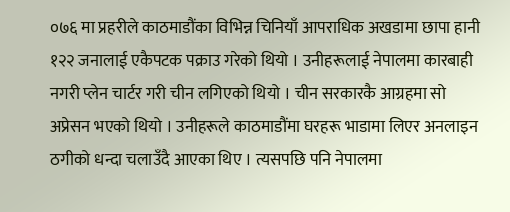०७६ मा प्रहरीले काठमाडौंका विभिन्न चिनियाँ आपराधिक अखडामा छापा हानी १२२ जनालाई एकैपटक पक्राउ गरेको थियो । उनीहरूलाई नेपालमा कारबाही नगरी प्लेन चार्टर गरी चीन लगिएको थियो । चीन सरकारकै आग्रहमा सो अप्रेसन भएको थियो । उनीहरूले काठमाडौंमा घरहरू भाडामा लिएर अनलाइन ठगीको धन्दा चलाउँदै आएका थिए । त्यसपछि पनि नेपालमा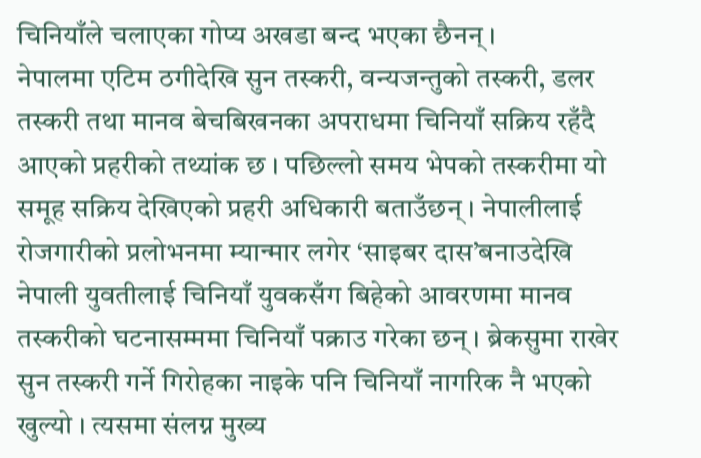चिनियाँले चलाएका गोप्य अखडा बन्द भएका छैनन् ।
नेपालमा एटिम ठगीदेखि सुन तस्करी, वन्यजन्तुको तस्करी, डलर तस्करी तथा मानव बेचबिखनका अपराधमा चिनियाँ सक्रिय रहँदै आएको प्रहरीको तथ्यांक छ । पछिल्लो समय भेपको तस्करीमा यो समूह सक्रिय देखिएको प्रहरी अधिकारी बताउँछन् । नेपालीलाई रोजगारीको प्रलोभनमा म्यान्मार लगेर ‘साइबर दास’बनाउदेखि नेपाली युवतीलाई चिनियाँ युवकसँग बिहेको आवरणमा मानव तस्करीको घटनासम्ममा चिनियाँ पक्राउ गरेका छन् । ब्रेकसुमा राखेर सुन तस्करी गर्ने गिरोहका नाइके पनि चिनियाँ नागरिक नै भएको खुल्यो । त्यसमा संलग्न मुख्य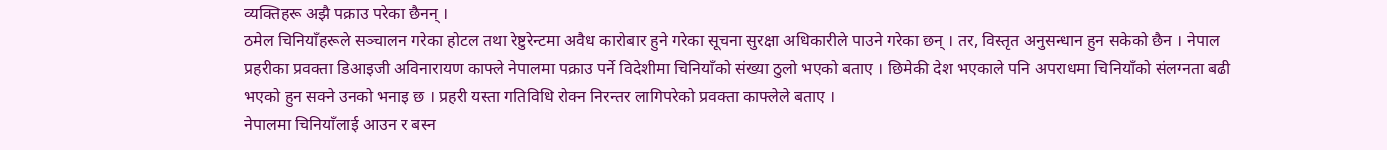व्यक्तिहरू अझै पक्राउ परेका छैनन् ।
ठमेल चिनियाँहरूले सञ्चालन गरेका होटल तथा रेष्टुरेन्टमा अवैध कारोबार हुने गरेका सूचना सुरक्षा अधिकारीले पाउने गरेका छन् । तर, विस्तृत अनुसन्धान हुन सकेको छैन । नेपाल प्रहरीका प्रवक्ता डिआइजी अविनारायण काफ्ले नेपालमा पक्राउ पर्ने विदेशीमा चिनियाँको संख्या ठुलो भएको बताए । छिमेकी देश भएकाले पनि अपराधमा चिनियाँको संलग्नता बढी भएको हुन सक्ने उनको भनाइ छ । प्रहरी यस्ता गतिविधि रोक्न निरन्तर लागिपरेको प्रवक्ता काफ्लेले बताए ।
नेपालमा चिनियाँलाई आउन र बस्न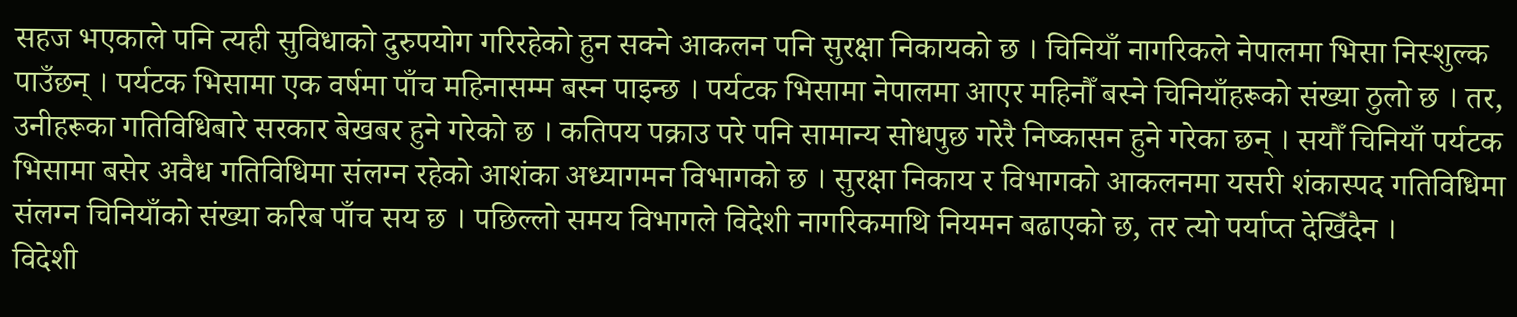सहज भएकाले पनि त्यही सुविधाको दुरुपयोग गरिरहेको हुन सक्ने आकलन पनि सुरक्षा निकायको छ । चिनियाँ नागरिकले नेपालमा भिसा निस्शुल्क पाउँछन् । पर्यटक भिसामा एक वर्षमा पाँच महिनासम्म बस्न पाइन्छ । पर्यटक भिसामा नेपालमा आएर महिनौँ बस्ने चिनियाँहरूको संख्या ठुलो छ । तर, उनीहरूका गतिविधिबारे सरकार बेखबर हुने गरेको छ । कतिपय पक्राउ परे पनि सामान्य सोधपुछ गरेरै निष्कासन हुने गरेका छन् । सयौँ चिनियाँ पर्यटक भिसामा बसेर अवैध गतिविधिमा संलग्न रहेको आशंका अध्यागमन विभागको छ । सुरक्षा निकाय र विभागको आकलनमा यसरी शंकास्पद गतिविधिमा संलग्न चिनियाँको संख्या करिब पाँच सय छ । पछिल्लो समय विभागले विदेशी नागरिकमाथि नियमन बढाएको छ, तर त्यो पर्याप्त देखिँदैन ।
विदेशी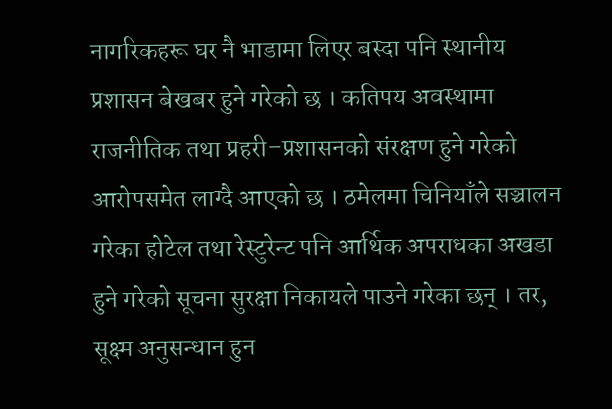नागरिकहरू घर नै भाडामा लिएर बस्दा पनि स्थानीय प्रशासन बेखबर हुने गरेको छ । कतिपय अवस्थामा राजनीतिक तथा प्रहरी–प्रशासनको संरक्षण हुने गरेको आरोपसमेत लाग्दै आएको छ । ठमेलमा चिनियाँले सञ्चालन गरेका होटेल तथा रेस्टुरेन्ट पनि आर्थिक अपराधका अखडा हुने गरेको सूचना सुरक्षा निकायले पाउने गरेका छन् । तर, सूक्ष्म अनुसन्धान हुन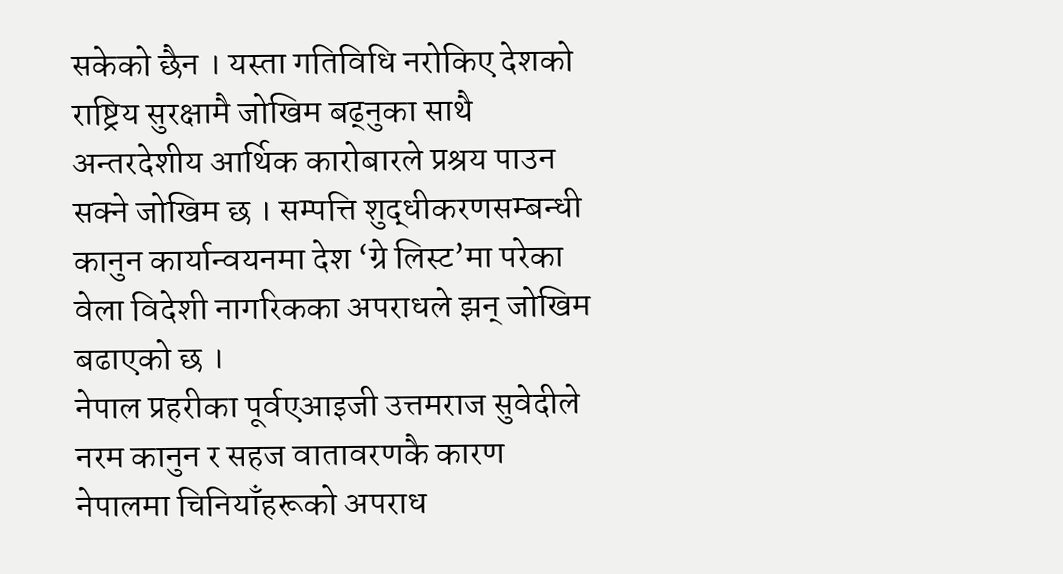सकेको छैन । यस्ता गतिविधि नरोकिए देशको राष्ट्रिय सुरक्षामै जोखिम बढ्नुका साथै अन्तरदेशीय आर्थिक कारोबारले प्रश्रय पाउन सक्ने जोखिम छ । सम्पत्ति शुद्धीकरणसम्बन्धी कानुन कार्यान्वयनमा देश ‘ग्रे लिस्ट’मा परेका वेला विदेशी नागरिकका अपराधले झन् जोखिम बढाएको छ ।
नेपाल प्रहरीका पूर्वएआइजी उत्तमराज सुवेदीले नरम कानुन र सहज वातावरणकै कारण नेपालमा चिनियाँहरूको अपराध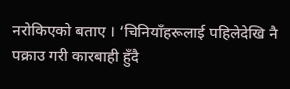नरोकिएको बताए । ‘चिनियाँहरूलाई पहिलेदेखि नै पक्राउ गरी कारबाही हुँदै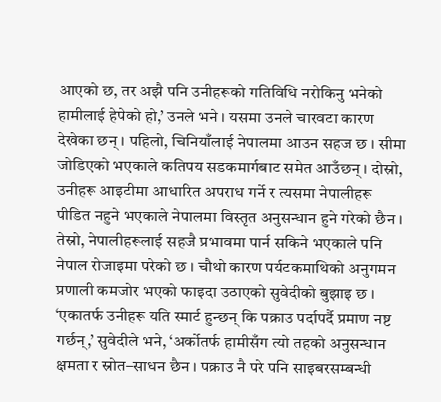आएको छ, तर अझै पनि उनीहरूको गतिविधि नरोकिनु भनेको हामीलाई हेपेको हो,’ उनले भने । यसमा उनले चारवटा कारण देखेका छन् । पहिलो, चिनियाँलाई नेपालमा आउन सहज छ । सीमा जोडिएको भएकाले कतिपय सडकमार्गबाट समेत आउँछन् । दोस्रो, उनीहरू आइटीमा आधारित अपराध गर्ने र त्यसमा नेपालीहरू पीडित नहुने भएकाले नेपालमा विस्तृत अनुसन्धान हुने गरेको छैन । तेस्रो, नेपालीहरूलाई सहजै प्रभावमा पार्न सकिने भएकाले पनि नेपाल रोजाइमा परेको छ । चौथो कारण पर्यटकमाथिको अनुगमन प्रणाली कमजोर भएको फाइदा उठाएको सुवेदीको बुझाइ छ । ‘एकातर्फ उनीहरू यति स्मार्ट हुन्छन् कि पक्राउ पर्दापर्दै प्रमाण नष्ट गर्छन्,’ सुवेदीले भने, ‘अर्कोतर्फ हामीसँग त्यो तहको अनुसन्धान क्षमता र स्रोत–साधन छैन । पक्राउ नै परे पनि साइबरसम्बन्धी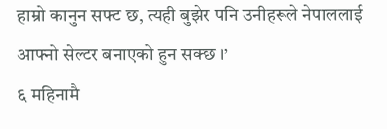हाम्रो कानुन सफ्ट छ, त्यही बुझेर पनि उनीहरूले नेपाललाई आफ्नो सेल्टर बनाएको हुन सक्छ ।’
६ महिनामै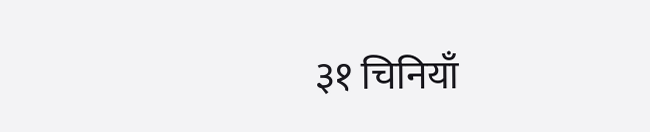३१ चिनियाँ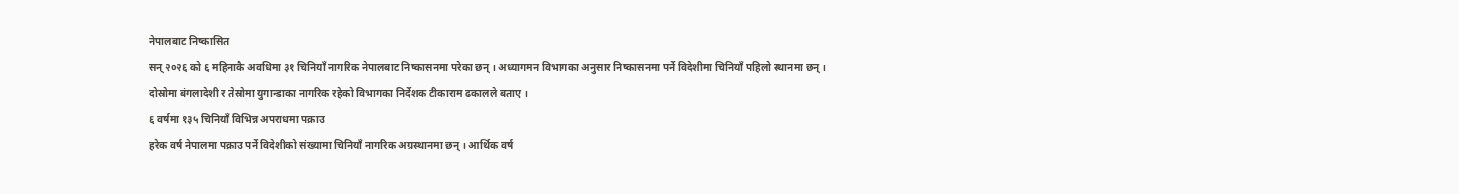नेपालबाट निष्कासित
सन् २०२६ को ६ महिनाकै अवधिमा ३१ चिनियाँ नागरिक नेपालबाट निष्कासनमा परेका छन् । अध्यागमन विभागका अनुसार निष्कासनमा पर्ने विदेशीमा चिनियाँ पहिलो स्थानमा छन् । दोस्रोमा बंगलादेशी र तेस्रोमा युगान्डाका नागरिक रहेको विभागका निर्देशक टीकाराम ढकालले बताए ।
६ वर्षमा १३५ चिनियाँ विभिन्न अपराधमा पक्राउ
हरेक वर्ष नेपालमा पक्राउ पर्ने विदेशीको संख्यामा चिनियाँ नागरिक अग्रस्थानमा छन् । आर्थिक वर्ष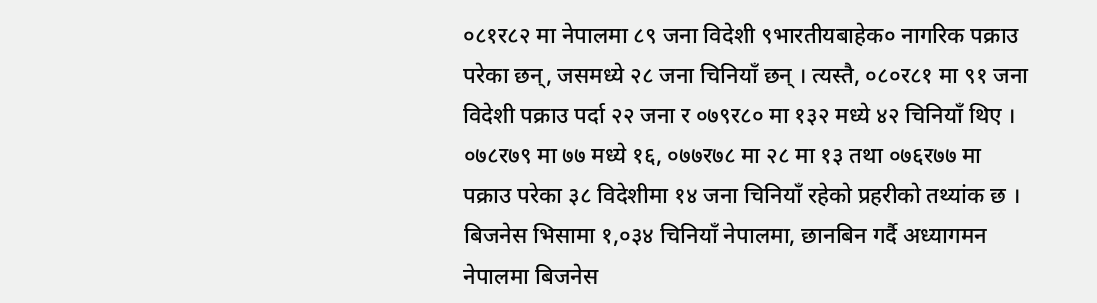०८१र८२ मा नेपालमा ८९ जना विदेशी ९भारतीयबाहेक० नागरिक पक्राउ परेका छन्, जसमध्ये २८ जना चिनियाँ छन् । त्यस्तै, ०८०र८१ मा ९१ जना विदेशी पक्राउ पर्दा २२ जना र ०७९र८० मा १३२ मध्ये ४२ चिनियाँ थिए । ०७८र७९ मा ७७ मध्ये १६, ०७७र७८ मा २८ मा १३ तथा ०७६र७७ मा पक्राउ परेका ३८ विदेशीमा १४ जना चिनियाँ रहेको प्रहरीको तथ्यांक छ ।
बिजनेस भिसामा १,०३४ चिनियाँ नेपालमा, छानबिन गर्दै अध्यागमन
नेपालमा बिजनेस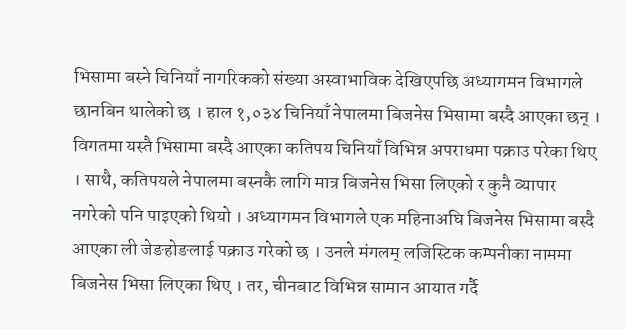भिसामा बस्ने चिनियाँ नागरिकको संख्या अस्वाभाविक देखिएपछि अध्यागमन विभागले छानबिन थालेको छ । हाल १,०३४ चिनियाँ नेपालमा बिजनेस भिसामा बस्दै आएका छन् । विगतमा यस्तै भिसामा बस्दै आएका कतिपय चिनियाँ विभिन्न अपराधमा पक्राउ परेका थिए । साथै, कतिपयले नेपालमा बस्नकै लागि मात्र बिजनेस भिसा लिएको र कुनै व्यापार नगरेको पनि पाइएको थियो । अध्यागमन विभागले एक महिनाअघि बिजनेस भिसामा बस्दै आएका ली जेङहोङलाई पक्राउ गरेको छ । उनले मंगलम् लजिस्टिक कम्पनीका नाममा बिजनेस भिसा लिएका थिए । तर, चीनबाट विभिन्न सामान आयात गर्दै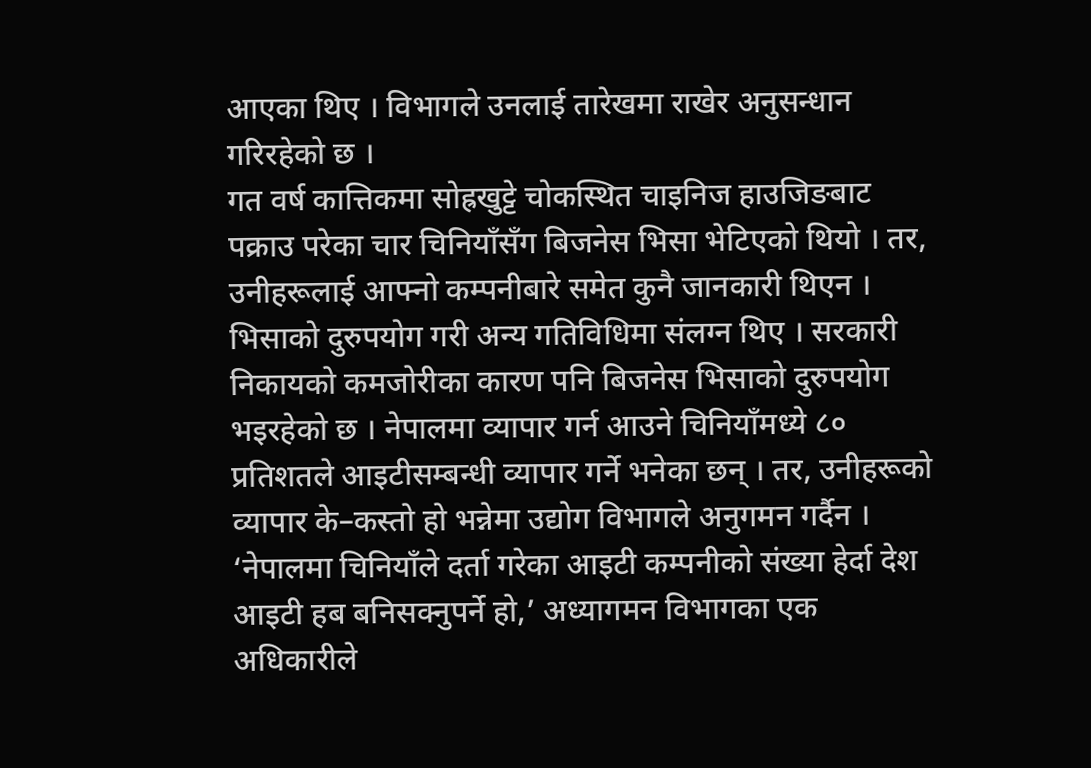आएका थिए । विभागले उनलाई तारेखमा राखेर अनुसन्धान गरिरहेको छ ।
गत वर्ष कात्तिकमा सोह्रखुट्टे चोकस्थित चाइनिज हाउजिङबाट पक्राउ परेका चार चिनियाँसँग बिजनेस भिसा भेटिएको थियो । तर, उनीहरूलाई आफ्नो कम्पनीबारे समेत कुनै जानकारी थिएन । भिसाको दुरुपयोग गरी अन्य गतिविधिमा संलग्न थिए । सरकारी निकायको कमजोरीका कारण पनि बिजनेस भिसाको दुरुपयोग भइरहेको छ । नेपालमा व्यापार गर्न आउने चिनियाँमध्ये ८० प्रतिशतले आइटीसम्बन्धी व्यापार गर्ने भनेका छन् । तर, उनीहरूको व्यापार के–कस्तो हो भन्नेमा उद्योग विभागले अनुगमन गर्दैन । ‘नेपालमा चिनियाँले दर्ता गरेका आइटी कम्पनीको संख्या हेर्दा देश आइटी हब बनिसक्नुपर्ने हो,’ अध्यागमन विभागका एक अधिकारीले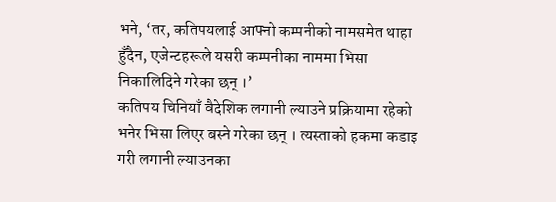भने, ‘तर, कतिपयलाई आफ्नो कम्पनीको नामसमेत थाहा हुँदैन, एजेन्टहरूले यसरी कम्पनीका नाममा भिसा निकालिदिने गरेका छन् ।’
कतिपय चिनियाँ वैदेशिक लगानी ल्याउने प्रक्रियामा रहेको भनेर भिसा लिएर बस्ने गरेका छन् । त्यस्ताको हकमा कडाइ गरी लगानी ल्याउनका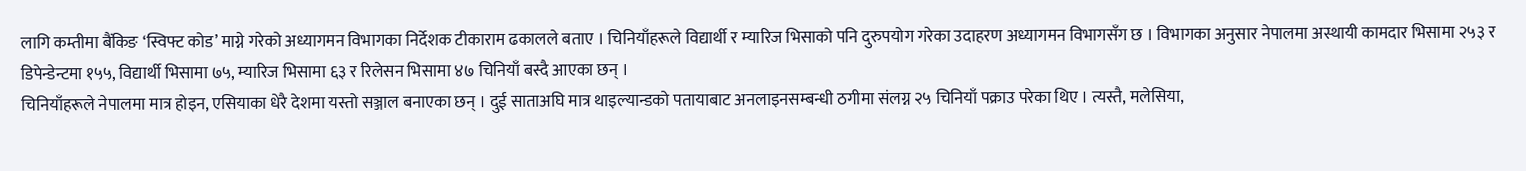लागि कम्तीमा बैंकिङ ‘स्विफ्ट कोड’ माग्ने गरेको अध्यागमन विभागका निर्देशक टीकाराम ढकालले बताए । चिनियाँहरूले विद्यार्थी र म्यारिज भिसाको पनि दुरुपयोग गरेका उदाहरण अध्यागमन विभागसँग छ । विभागका अनुसार नेपालमा अस्थायी कामदार भिसामा २५३ र डिपेन्डेन्टमा १५५, विद्यार्थी भिसामा ७५, म्यारिज भिसामा ६३ र रिलेसन भिसामा ४७ चिनियाँ बस्दै आएका छन् ।
चिनियाँहरूले नेपालमा मात्र होइन, एसियाका धेरै देशमा यस्तो सञ्जाल बनाएका छन् । दुई साताअघि मात्र थाइल्यान्डको पतायाबाट अनलाइनसम्बन्धी ठगीमा संलग्न २५ चिनियाँ पक्राउ परेका थिए । त्यस्तै, मलेसिया,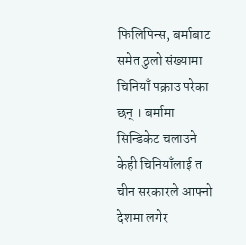फिलिपिन्स, बर्माबाट समेत ठुलो संख्यामा चिनियाँ पक्राउ परेका छन् । बर्मामा सिन्डिकेट चलाउने केही चिनियाँलाई त चीन सरकारले आफ्नो देशमा लगेर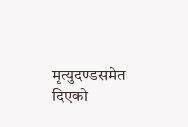मृत्युदण्डसमेत दिएको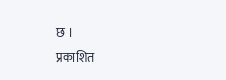छ ।
प्रकाशित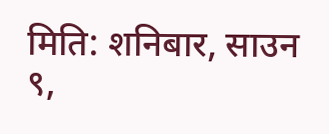मिति: शनिबार, साउन ९,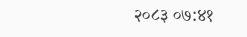२०८३ ०७:४१